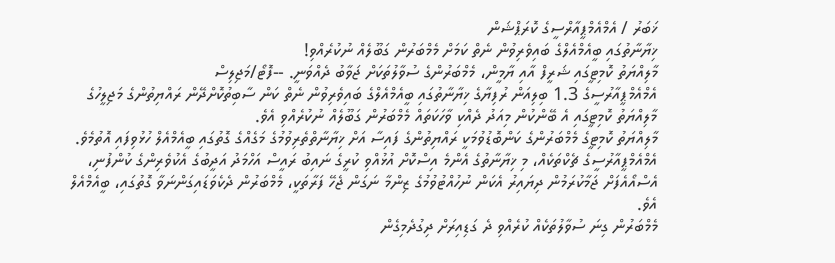ޚަބަރު / އެމްއެމްޕީއާރްސީގެ ކޮރަޕްޝަން
ޚިޔާނާތުގައި ބީއެމްއެލްގެ ބައިވެރިވުން ނެތް ކަމަށް މެމްބަރުން ގަބޫލެއް ނުކުރެއްވި!
މާލިއްޔަތު ކޮމިޓީގައި ޝަރީފް އާއި ޔާމީން، މެމްބަރުންގެ ސުވާލުތަކަށް ޖަވާބު ދެއްވަނީ. --ފޮޓޯ/މަޖިލިސް
އެމްއެމްޕީއާރުސީގެ 1.3 ބިލިއަން ރުފިޔާގެ ޚިޔާނާތުގައި ބީއެމްއެލްގެ ބައިވެރިވުން ނެތް ކަން ސާބިތުކޮށްދޭން ރައްޔިތުންގެ މަޖިލީހުގެ މާލިއްޔަތު ކޮމިޓީގައި އެ ބޭންކުން މިއަދު ދެއްކި ވާހަކަތައް މެމްބަރުން ގަބޫލެއް ނުކުރެއްވި އެވެ.
މާލިއްޔަތު ކޮމިޓީގެ މެމްބަރުންގެ ކަންބޮޑުވުމަކީ ރައްޔިތުންގެ ފައިސާ އަށް ޚިޔާނާތްތެރިވުމުގެ މަގެއްގެ ގޮތުގައި ބީއެމްއެލް ހުޅުވިފައި އޮތުމެވެ. އެމްއެމްޕީއާރުސީގެ ޗެކްތަކެއް، މި ޚިޔާނާތުގެ އެންމެ އިސްކޮށް އުޅުއްވި ކުރީގެ ނައިބު ރައީސް އަހްމަދު އަދީބުގެ އެކުވެރިންގެ ކުންފުނި، އެސްއޯއެފަށް ޖަމާކުރަމުން ދިޔައިރު އެކަން ނުހުއްޓުވުމުގެ ޒިންމާ ނަގަން ޖެހޭ ފަރާތަކީ، މެމްބަރުން ދެކެވަޑައިގަންނަވާ ގޮތުގައި، ބީއެމްއެލް އެވެ.
މެމްބަރުން ގިނަ ސުވާލުތަކެއް ކުރެއްވި ދެ ގަޑިއިރަށް ދިގުދެމިގެން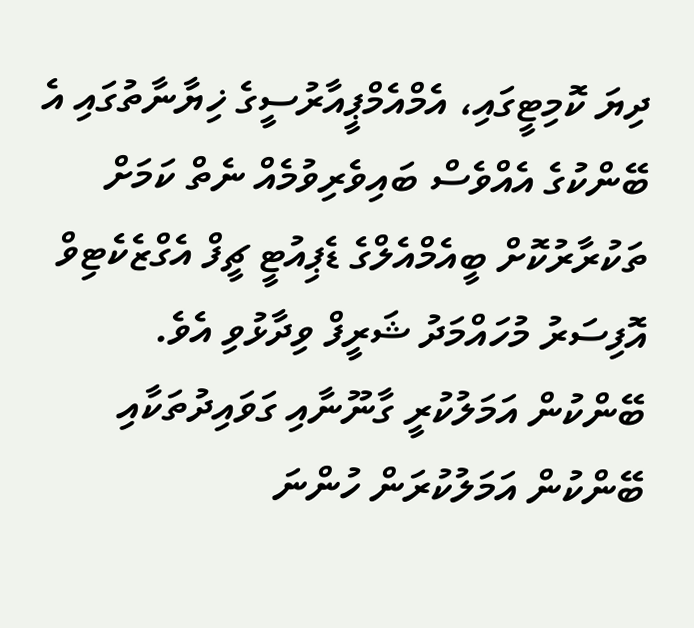ދިޔަ ކޮމިޓީގައި، އެމްއެމްޕީއާރުސީގެ ޚިޔާނާތުގައި އެ ބޭންކުގެ އެއްވެސް ބައިވެރިވުމެއް ނެތް ކަމަށް ތަކުރާރުކޮށް ބީއެމްއެލްގެ ޑެޕިއުޓީ ޗީފް އެގްޒެކެޓިވް އޮފިސަރު މުހައްމަދު ޝަރީފް ވިދާޅުވި އެވެ. ބޭންކުން އަމަލުކުރީ ގާނޫނާއި ގަވައިދުތަކާއި ބޭންކުން އަމަލުކުރަން ހުންނަ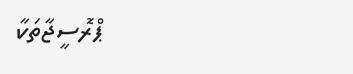ޕްރޮސީޖާތަކާ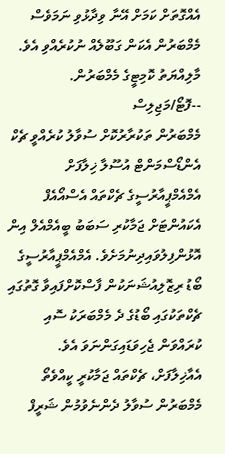އެއްގޮތަށް ކަމަށް އޭނާ ވިދާޅުވި ނަމަވެސް މެމްބަރުން އެކަން ގަބޫލެއް ނުކުރެއްވި އެވެ.
މާލިއްޔަތު ކޮމިޓީގެ މެމްބަރުން. --ފޮޓޯ/މަޖިލިސް
މެމްބަރުން ތަކުރާރުކޮށް ސުވާލު ކުރެއްވީ ޗެކް އެންޑޯސްމަންޓް އުސޫލާ ޚިލާފަށް އެމްއެމްޕީއާރުސީގެ ޗެކްތައް އެސްއޯއެފް އެކައުންޓަށް ޖަމާކުރި ސަބަބު ބީއެމްއެލް އިން އޮޅުންފިލުވައިދިނުމަށެވެ. އެމްއެމްޕީއާރުސީގެ ބޯޑު ރިޒޮލިއުޝަނަކުން ފާސްކޮށްފައިވާ ގޮތުގައި ޗެކްތަކުގައި ބޯޑުގެ ދެ މެމްބަރަކު ސޮއި ކުރައްވަން ޖެހިވަޑައިގަންނަވަ އެވެ.
އެއާޚިލާފަށް، ޗެކްތައް ޖަމާކުރީ ކީއްވެތޯ މެމްބަރުން ސުވާލު ދެންނެވުމުން ޝަރީފް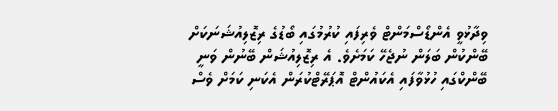ވިދާޅުވީ އެންޑޯސްމަންޓް ވެރިފައި ކުރުމުގައި ބޯޑުގެ ރިޒޮލިއުޝަނަކަށް ބޭންކުން ބަލަން ނުޖެހޭ ކަމަށެވެ. އެ ރިޒޮލިއުޝަން ބޭނުން ވަނީ ބޭންކްގައި ހުޅުވާފައި އެކައުންޓް އޮޕަރޭޓްކުރަން އެކަނި ކަމަށް ވެސް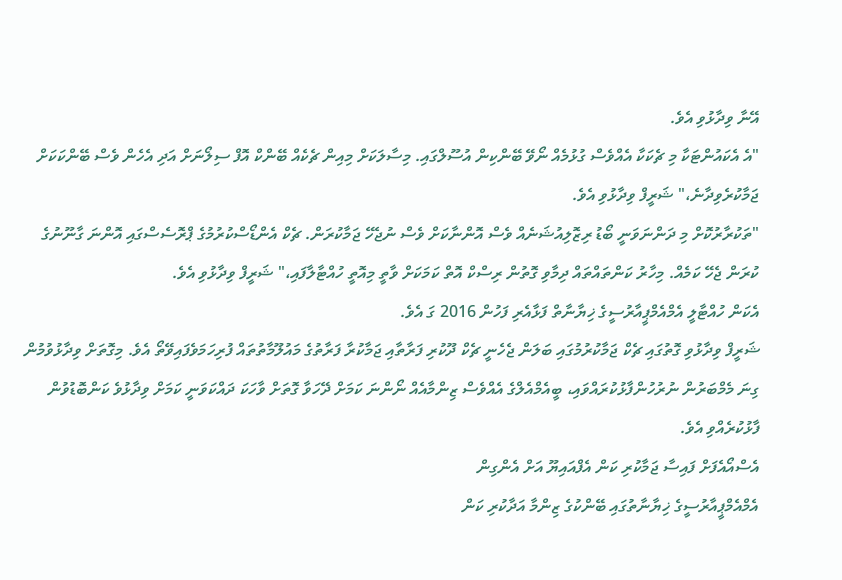އޭނާ ވިދާޅުވި އެވެ.
"އެ އެކައުންޓަކާ މި ޗެކަކާ އެއްވެސް ގުޅުމެއް ނޯވޭ ބޭންކިން އުސޫލްގައި. މިސާލަކަށް މިއިން ޗެކެއް ބޭންކް އޮފް ސިލޯނަށް އަދި އެހެން ވެސް ބޭންކަކަށް ޖަމާކުރެވިދާނެ،" ޝަރީފް ވިދާޅުވި އެވެ.
"ތަކުރާރުކޮށް މި ދަންނަވަނީ ބޯޑު ރިޒޮލިއުޝަނެއް ވެސް އޮންނާކަށް ވެސް ނުޖެހޭ ޖަމާކުރަން. ޗެކް އެންޑޯސްކުރުމުގެ ޕްރޮސެސްގައި އޮންނަ ގާނޫނުގެ ކުރަން ޖެހޭ ކަމެއް. މިހާރު ކަންތައްތައް ދިމާވި ގޮތުން ރިސްކް އޮތް ކަމަކަށް ވާތީ މިއޮތީ ހުއްޓާލާފައި،" ޝަރީފް ވިދާޅުވި އެވެ.
އެކަން ހުއްޓާލީ އެމްއެމްޕީއާރުސީގެ ޚިޔާނާތް ފަޅާއެރި ފަހުން 2016 ގަ އެވެ.
ޝަރީފް ވިދާޅުވި ގޮތުގައި ޗެކް ޖަމާކުރުމުގައި ބަލަން ޖެހެނީ ޗެކް ދޫކުރި ފަރާތާއި ޖަމާކުރާ ފަރާތުގެ މައުލޫމާތުތައް ފުރިހަމަވެފައިވޭތޯ އެވެ. މިގޮތަށް ވިދާޅުވުމުން ގިނަ މެމްބަރުން ނުރުހުންފާޅުކުރައްވައި، ބީއެމްއެލްގެ އެއްވެސް ޒިންމާއެއް ނޯންނަ ކަމަށް ދޭހަވާ ގޮތަށް ވާހަކަ ދައްކަވަނީ ކަމަށް ވިދާޅުވެ ކަންބޮޑުވުން ފާޅުކުރެއްވި އެވެ.
އެސްއޯއެފަށް ފައިސާ ޖަމާކުރި ކަން އެފްއައިޔޫ އަށް އެންގިން
އެމްއެމްޕީއާރުސީގެ ޚިޔާނާތުގައި ބޭންކުގެ ޒިންމާ އަދާކުރި ކަން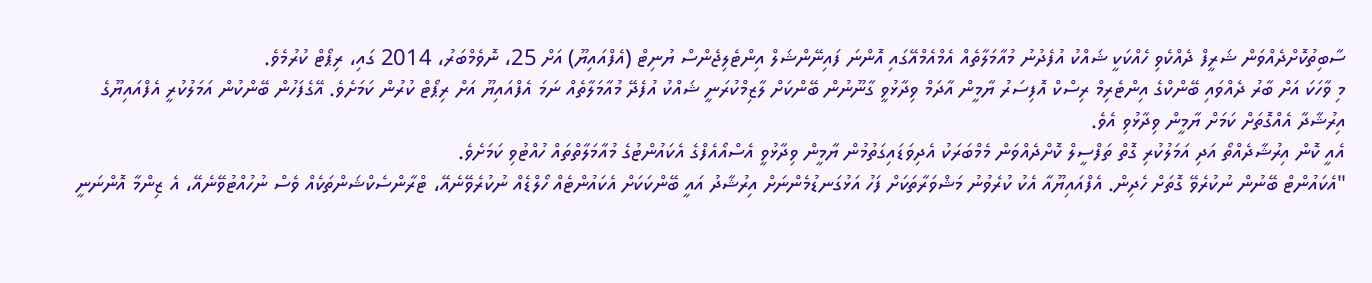ސާބިތުކޮށްދެއްވަން ޝަރީފް ދެއްކެވި ހެއްކަކީ ޝައްކު އުފެދުނު މުއާމަލާތެއް އެމްއެމްއޭގައި އޮންނަ ފައިނޭންޝަލް އިންޓެލިޖެންސް ޔުނިޓް (އެފްއައިޔޫ) އަށް 25، ނޮވެމްބަރު، 2014 ގައި، ރިޕޯޓް ކުރުމެވެ.
މި ވާހަކަ އަށް ބާރު ދެއްވައި ބޭންކްގެ އިންޓެރިމް ރިސްކް އޮފިސަރު ޔާމީން އާދަމް ވިދާޅުވީ ގާނޫނުން ބޭންކަށް ލާޒިމްކުރަނީ ޝައްކު އުފެދޭ މުއާމަލާތެއް ނަމަ އެފްއައިޔޫ އަށް ރިޕޯޓް ކުރުން ކަމަށެވެ. އޭގެފަހުން ބޭންކުން އަމަލުކުރީ އެފްއައިޔޫގެ އިރުޝާދާ އެއްގޮތަށް ކަމަށް ޔާމީން ވިދާޅުވި އެވެ.
އެއީ ކޮން އިރުޝާދެއްތޯ އަދި އަމަލުކުރި ގޮތް ތަފްސީލް ކޮށްދެއްވަން މެމްބަރަކު އެދިވަޑައިގަތުމުން ޔާމީން ވިދާޅުވީ އެސްއޯއެފްގެ އެކައުންޓުގެ މުއާމަލާތްތައް ހުއްޓުވި ކަމަށެވެ.
"އެކައުންޓް ބޭނުން ނުކުރެވޭ ގޮތަށް ހެދިން. އެފްއައިޔޫއާ އެކު ކުރެވުނު މަޝްވަރާތަކަށް ފަހު އަޅުގަނޑުމެންނަށް އިރުޝާދު އައީ ބޭންކަކަށް އެކައުންޓެއް ހޯލްޑެއް ނުކުރެވޭނެއޭ، ޓްރާންސެކްޝަންތަކެއް ވެސް ނުހުއްޓުވޭނެއޭ، އެ ޒިންމާ އޮންނަނީ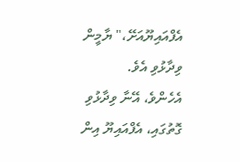އެފްއައިޔޫއަށޭ،" ޔާމީން ވިދާޅުވި އެވެ.
އެހެންވެ، އޭނާ ވިދާޅުވި ގޮތުގައި، އެފްއައިޔޫ އިން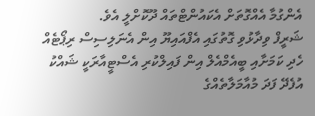އެންގުމާ އެއްގޮތަށް އެކައުންޓްތައް ދޫކޮށްލީ އެވެ.
ޝަރީފް ވިދާޅުވި ގޮތުގައި އެފްއައިޔޫ އިން އެނަލިސިސް ރިޕޯޓެއް ހެދި ކަމަށާއި ބީއެމްއެލް އިން ފައިލްކުރި އެސްޓީއާރަކީ ޝައްކު އުފެދޭ ފަދަ މުއާމަލާތެއްގެ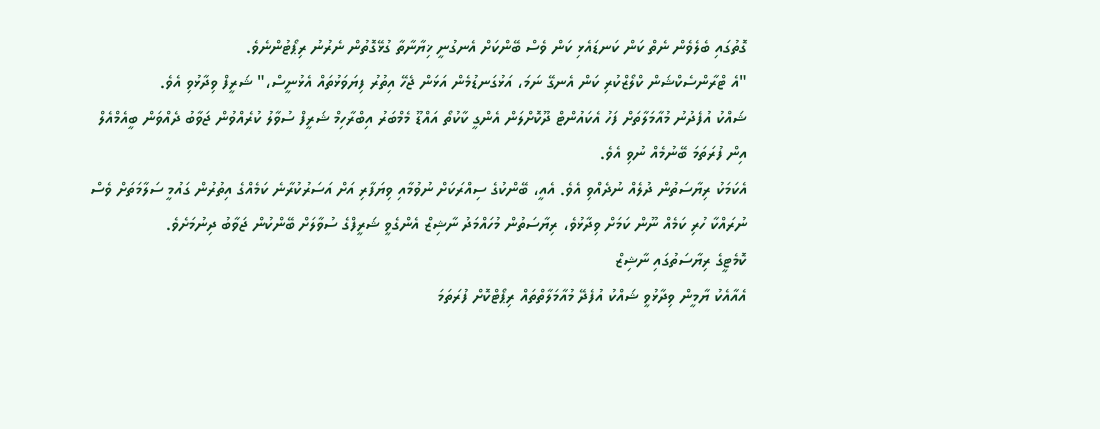ގޮތުގައި ބެލެވެން ނެތް ކަން ކަނޑައެޅި ކަން ވެސް ބޭންކަށް އެނގުނީ ޚިޔާނާތާ ގުޅޭގޮތުން ނެރުނު ރިޕޯޓުންނެވެ.
"އެ ޓްރާންސެކްޝަން ކްލޯޒްކުރި ކަން އެނގޭ ނަމަ، އަޅުގަނޑުމެން އަޅަން ޖެހޭ އިތުރު ފިޔަވަޅުތައް އެޅުނީސް،" ޝަރީފް ވިދާޅުވި އެވެ.
ޝައްކު އުފެދުނު މުއާމަލާތަށް ފަހު އެކައުންޓް ދޫކޮށްލަން އެންގީ ކާކުތޯ އައްޑޫ މެމްބަރު އިބްރާހިމް ޝަރީފް ސުވާލު ކުރެއްވުން ޖަވާބު ދެއްވަން ބީއެމްއެލް އިން ފުރަތަމަ ބޭނުމެއް ނުވި އެވެ.
އެކަމަކު ރިޔާސަތުން ދުލެއް ނުދެއްވި އެވެ. އެއީ، ބޭންކުގެ ސިއްރަކަށް ނުވުމާއި ވިޔަފާރި އަށް އަސަރުކުރާނެ ކަމެއްގެ އިތުރުން ގައުމީ ސަލާމަތަށް ވެސް ނުރައްކާ ހުރި ކަމެއް ނޫން ކަމަށް ވިދާޅުވެ، ރިޔާސަތުން މުހައްމަދު ނާޝިޒް އެންގެވީ ޝަރީފްގެ ސުވާލަށް ބޭންކުން ޖަވާބު ދިނުމަށެވެ.
ކޮމެޓީގެ ރިޔާސަތުގައި ނާޝިޒް
އެއާއެކު ޔާމީން ވިދާޅުވީ ޝައްކު އުފެދޭ މުއާމަލާތްތައް ރިޕޯޓްކޮށް ފުރަތަމަ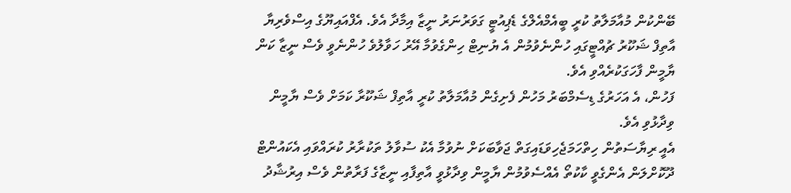ބޭންކުން މުއާމަލާތު ކުރީ ބީއެމްއެލްގެ ޑެޕިއުޓީ ގަވަރުނަރު ނީޒާ އިމާދާ އެވެ. އެފްއައިޔޫގެ އިސްވެރިޔާ އާތިފް ޝަކޫރު ޗުއްޓީގައި ހުންނެވުމުން އެ ޔުނިޓް ހިންގެވުމާ އޭރު ހަވާލުވެ ހުންނެވީ ވެސް ނީޒާ ކަން ޔާމީން ފާހަގަކުރެއްވި އެވެ.
ފަހުން، އެ އަހަރުގެ ޑިސެމްބަރު މަހުން ފެށިގެން މުއާމަލާތު ކުރީ އާތިފް ޝަކޫރާ ކަމަށް ވެސް ޔާމީން ވިދާޅުވި އެވެ.
އެއީ ރިޔާސަތުން ހިތްހަމަޖެހިވަޑައިގަތް ޖަވާބަކަށް ނުވުމާ އެކު ސުވާލު ތަކުރާރު ކުރައްވައި އެކައުންޓް ދޫކޮށްލަން އެންގެވީ ކާކުތޯ އެއްސެވުމުން ޔާމީން ވިދާޅުވީ އާތިފާއި ނީޒާގެ ފަރާތުން ވެސް އިރުޝާދު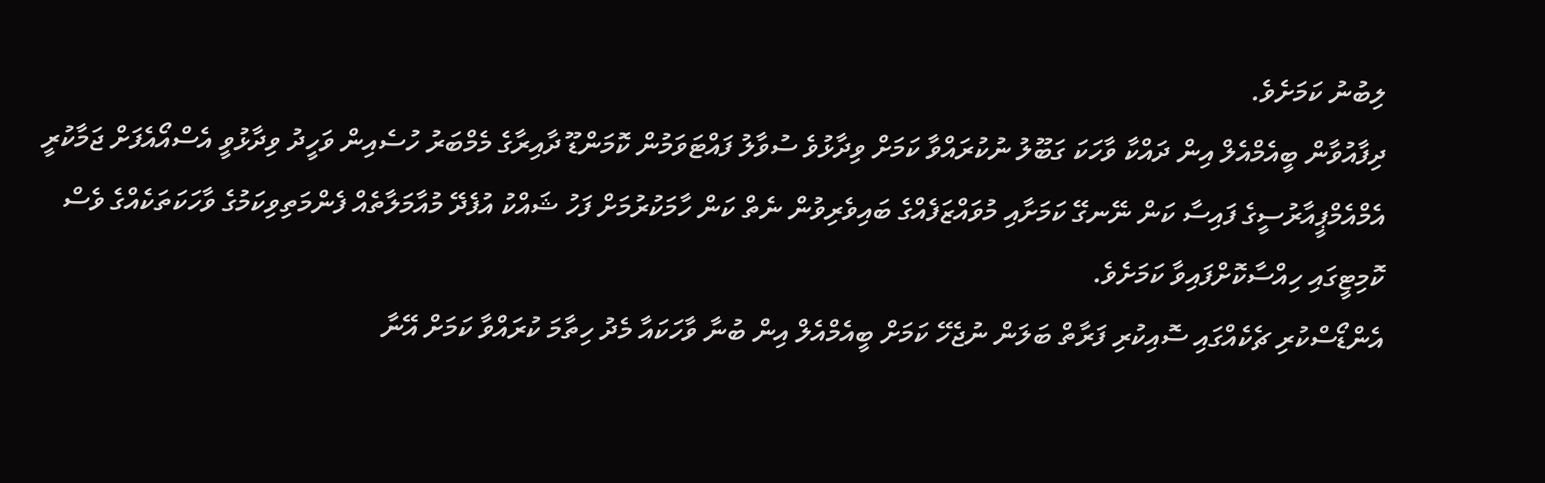ލިބުނު ކަމަށެވެ.
ދިފާއުވާން ބީއެމްއެލް އިން ދައްކާ ވާހަކަ ގަބޫލު ނުކުރައްވާ ކަމަށް ވިދާޅުވެ ސުވާލު ފައްޓަވަމުން ކޮމަންޑޫ ދާއިރާގެ މެމްބަރު ހުސެއިން ވަހީދު ވިދާޅުވީ އެސްއޯއެފަށް ޖަމާކުރީ އެމްއެމްޕީއާރުސީގެ ފައިސާ ކަން ނޭނގޭ ކަމަށާއި މުވައްޒަފެއްގެ ބައިވެރިވުން ނެތް ކަން ހާމަކުރުމަށް ފަހު ޝައްކު އުފެދޭ މުއާމަލާތެއް ފެންމަތިވިކަމުގެ ވާހަކަތަކެއްގެ ވެސް ކޮމިޓީގައި ހިއްސާކޮށްފައިވާ ކަމަށެވެ.
އެންޑޯސްކުރި ޗެކެއްގައި ސޮއިކުރި ފަރާތް ބަލަން ނުޖެހޭ ކަމަށް ބީއެމްއެލް އިން ބުނާ ވާހަކައާ މެދު ހިތާމަ ކުރައްވާ ކަމަށް އޭނާ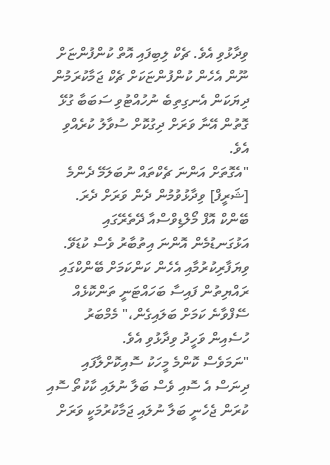ވިދާޅުވި އެވެ. ޗެކް ލިބިފައި އޮތް ކުންފުންޏަށް ނޫން އެހެން ކުންފުންޏަކަށް ޗެކް ޖަމާކުރަމުން ދިޔަކަން އެނގިތިބެ ނުހުއްޓުވި ސަބަބާ ގުޅޭ ގޮތުން އޭނާ ވަރަށް ދިގުކޮށް ސުވާލު ކުރެއްވި އެވެ.
"އެގޮތަށް އަންނަ ޗެކްތައް ނުބަލަމޭ ދެންމެ [ޝަރީފް] ވިދާޅުވުމުން ދެން ވަރަށް ދެރަ. ބޭންކް އޮފް މޯލްޑިވްސްއާ ދޭތެރޭގައި އަޅުގަނޑުމެން އޮންނަ އިތުބާރު ވެސް ކުޑަވޭ. ވިޔަފާރިކުރުމާއި އެހެން ކަންކަމަށް ބޭންކްގައި ރައްޔިތުން ފައިސާ ބަހައްޓަނީ ތަންކޮޅެއް ސޭފްވާނެ ކަމަށް ބަލައިގެން،" މެމްބަރު ހުސެއިން ވަހީދު ވިދާޅުވި އެވެ.
"ނަމަވެސް ކޮންމެ މީހަކު ސޮއިކޮށްލާފައި ދިނަސް އެ ސޮއި ވެސް ބަލާ ނުލައި ކާކުތޯ ސޮއި ކުރަން ޖެހެނީ ބަލާ ނުލައި ޖަމާކުރުމަކީ ވަރަށް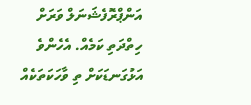އަންޕްރޮފެޝަނަލް ވަރަށް ހިތްދަތި ކަމެއް. އެހެންވެ އަޅުގަނޑަކަށް ތި ވާހަކަތަކެއް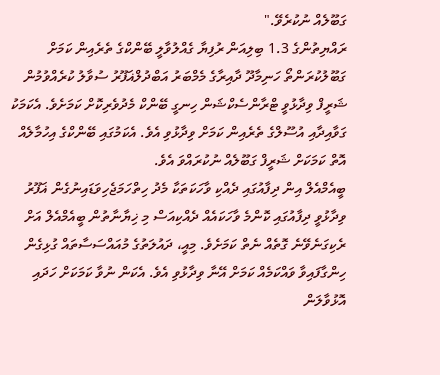ގަބޫލެއް ނުކުރެވޭ."
ރައްޔިތުންގެ 1.3 ބިލިއަން ރުފިޔާ ގެއްލުވާލީ ބޭންކްގެ ތެރެއިން ކަމަށް ގަބޫލުކުރަންތޯ ހަނިމާދޫ ދާއިރާގެ މެމްބަރު އަބްދުލްޣަފޫރު ސުވާލު ކުރެއްވުމުން ޝަރީފް ވިދާޅުވީ ޓްރާންސެކްޝަން ހިނގީ ބޭންކް މެދުވެރިކޮށް ކަމަށެވެ. އެކަމަކު ގަވާއިދާއި އުސޫލްގެ ތެރެއިން ކަމަށް ވިދާޅުވި އެވެ. އެކަމުގައި ބޭންކްގެ އިހުމާލެއް އޮތް ކަމަކަށް ޝަރީފް ގަބޫލެއް ނުކުރައްވަ އެވެ.
ބީއެމްއެލް އިން ދިފާއުގައި ދެއްކި ވާހަކަތަކާ މެދު ހިތްހަމަޖެހިވަޑައިނުގެން ޣަފޫރު ވިދާޅުވީ ދިފާއުގައި ކޮންމެ ވާހަކައެއް ދެއްކިއަސް މި ޚިޔާނާތުން ބީއެމްއެލް އަށް ރެކިގަނެވޭނެ ގޮތެއް ނެތް ކަމަށެވެ. މިއީ، ދައުލަތުގެ މުއައްސަސާތައް ގުޅިގެން ހިންގާފައިވާ ވައްކަމެއް ކަމަށް އޭނާ ވިދާޅުވި އެވެ. އެކަން ނުވާ ކަމަކަށް ހަދައި އޮޅުވާލަން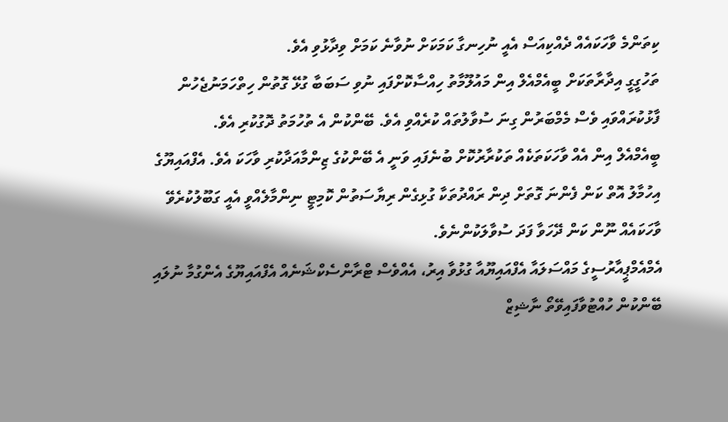ކިތަންމެ ވާހަކައެއް ދެއްކިއަސް އެއީ ނުހިނގާ ކަމަކަށް ނުވާނެ ކަމަށް ވިދާޅުވި އެވެ.
ތަހުގީގީ އިދާރާތަކަށް ބީއެމްއެލް އިން މައުލޫމާތު ހިއްސާކޮށްފައި ނުވި ސަބަބާ ގުޅޭ ގޮތުން ހިތްހަމަނުޖެހުން ފާޅުކުރައްވައި ވެސް މެމްބަރުން ގިނަ ސުވާލުތައް ކުރެއްވި އެވެ. ބޭންކުން އެ ތުހުމަތު ދޮގުކުރި އެވެ.
ބީއެމްއެލް އިން އެއް ވާހަކަތަކެއް ތަކުރާރުކޮށް ބުނެފައި ވަނީ އެ ބޭންކުގެ ޒިންމާއަދާކުރި ވާހަކަ އެވެ. އެފްއައިޔޫގެ އިހުމާލު އޮތް ކަން ފެންނަ ގޮތަށް ދިން ރައްދުތަކާ ގުޅިގެން ރިޔާސަތުން ކޮމިޓީ ނިންމާލެއްވީ އެއީ ގަބޫލުކުރެވޭ ވާހަކައެއް ނޫން ކަން ދޭހަވާ ފަދަ ސުވާލަކުންނެވެ.
އެމްއެމްޕީއާރުސީގެ މައްސަލައާ އެފްއައިޔޫއާ ގުޅުވާ އިރު، އެއްވެސް ޓްރާންސެކްޝަނެއް އެފްއައިޔޫގެ އެންގުމާ ނުލައި ބޭންކުން ހުއްޓުވާފައިވޭތޯ ނާޝިޒް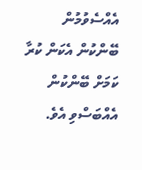އެއްސެވުމުން ބޭންކުން އެކަން ކުރާ ކަމަށް ބޭންކުން އެއްބަސްވި އެވެ.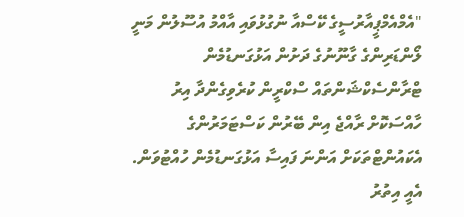"އެމްއެމްޕީއާރުސީގެ ކޭސްއާ ނުގުޅުވައި އާއްމު އުސޫލުން މަނީ ލޯންޑަރިންގެ ގާނޫނުގެ ދަށުން އަޅުގަނޑުމެން ޓްރާންސެކްޝަންތައް ސްކްރީން ކުރެވިގެންދާ އިރު ހާއްސަކޮށް ރާއްޖެ އިން ބޭރުން ކަސްޓަމަރުންގެ އެކައުންޓްތަކަށް އަންނަ ފައިސާ އަޅުގަނޑުމެން ހުއްޓުވަން. އެއީ އިތުރު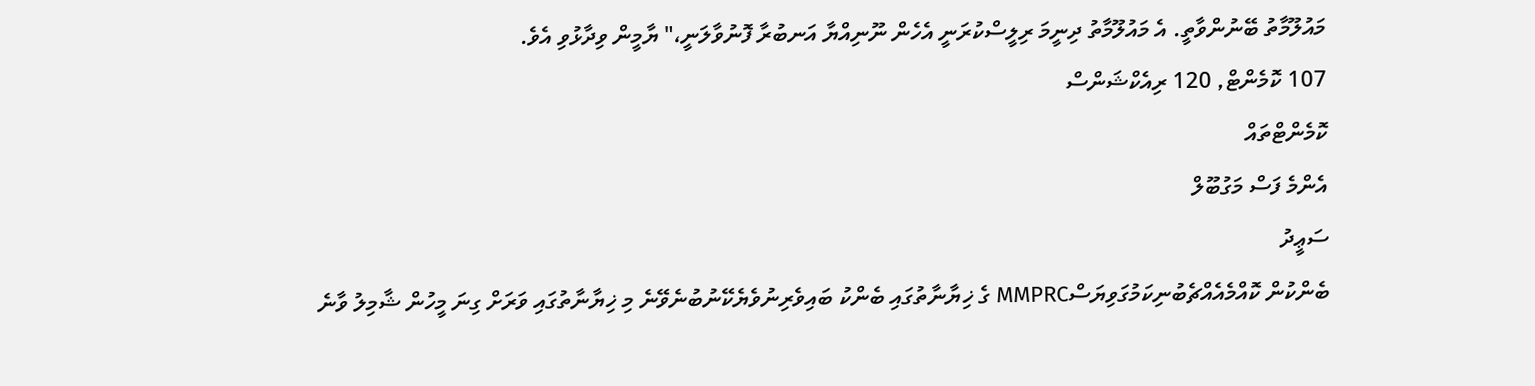މައުލޫމާތު ބޭނުންވާތީ. އެ މައުލޫމާތު ދިނީމަ ރިލީސްކުރަނީ އެހެން ނޫނިއްޔާ އަނބުރާ ފޮނުވާލަނީ،" ޔާމީން ވިދާޅުވި އެވެ.
107 ކޮމެންޓް, 120 ރިއެކްޝަންސް
ކޮމެންޓްތައް
އެންމެ ފަސް މަގުބޫލް
ސަޢީދު
ބެންކުން ކޮއްމެއެއްޗެބުނިކަމުގަވިޔަސްMMPRC ގެ ޚިޔާނާތުގައި ބެންކު ބައިވެރިނުވެޔެކޭނުބުނެވޭނެ މި ޚިޔާނާތުގައި ވަރަށް ގިނަ މީހުން ޝާމިލު ވާނެ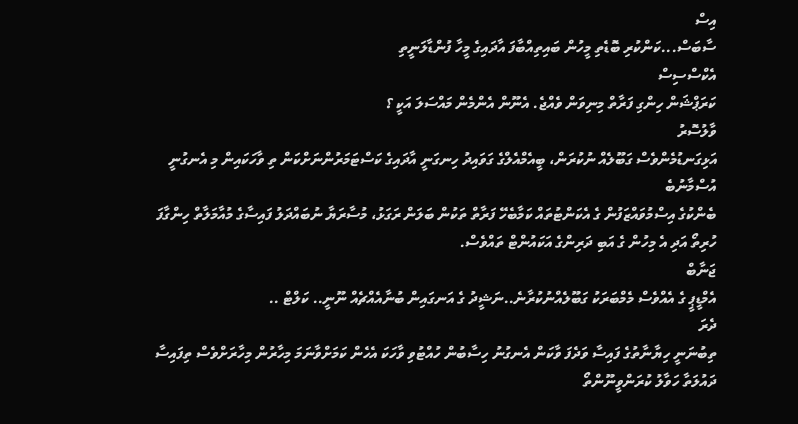އިސް
ސާބަސް...ކަންކުރި ބޮޑެތި މީހުން ބައިތިއްބާފަ އާދައިގެ މީހާ ފުންޑާލަނީތި
އެކްސްސިސް
ކަރަޕްޝަން ހިންގި ފަރާތް މިނިވަން ވެއްޖެ. އެނޫން އެންމެން މައްސަލަ އަކީ ؟
ވާލުސޮރު
އަޅިގަނޑުމެންވެސް ގަބޫލެއް ނުކުރަން، ބީއެމްއެލްގެ ގަވައިދު ހިނގަނީ އާދައިގެ ކަސްޓަމަރުންނަށްކަން ތި ވާހަކައިން މި އެނގުނީ
އުސްމާނުބެ
ބެންކުގެ އިސްމުވައްޒަފުން ގެ އެކަންޓުތައް ކަމާބެހޭ ފަރާތް ތަކުން ބަލަން ރަގަޅު، މުސާރަޔާ ނުބައްދަލު ފައިސާގެ މުއާމަލާތް ހިންގާފަ ހުރިތޯ އަދި އެ މިހުން ގެ އަބި ދަރިންގެ އަކައުންޓް ތައްވެސް.
ޖަނާބް
އެމްޑީޕީ ގެ އެއްވެސް މެމްބަރަކު ގަބޫލެއްނުކުރާނެ..ނަޝީދު ގެ އަނގައިން ބުނާއެއްޗެއް ނޫނީ.. ކަލްޓް ..
ދެރަ
ތިބުނަނީ ހިޔާނާތުގެ ފައިސާ ވަދެފަ ވާކަން އެނގުނު ހިސާބުން ހުއްޓުވި ވާހަކަ އެހެން ކަމަށްވާނަމަ މިހާރުން މިހާރަށްވެސް ތިފައިސާ ދައުލަތާ ހަވާލު ކުރަންވީނޫންތޯ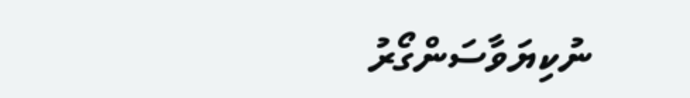ނުކިޔަވާސަންގޯރު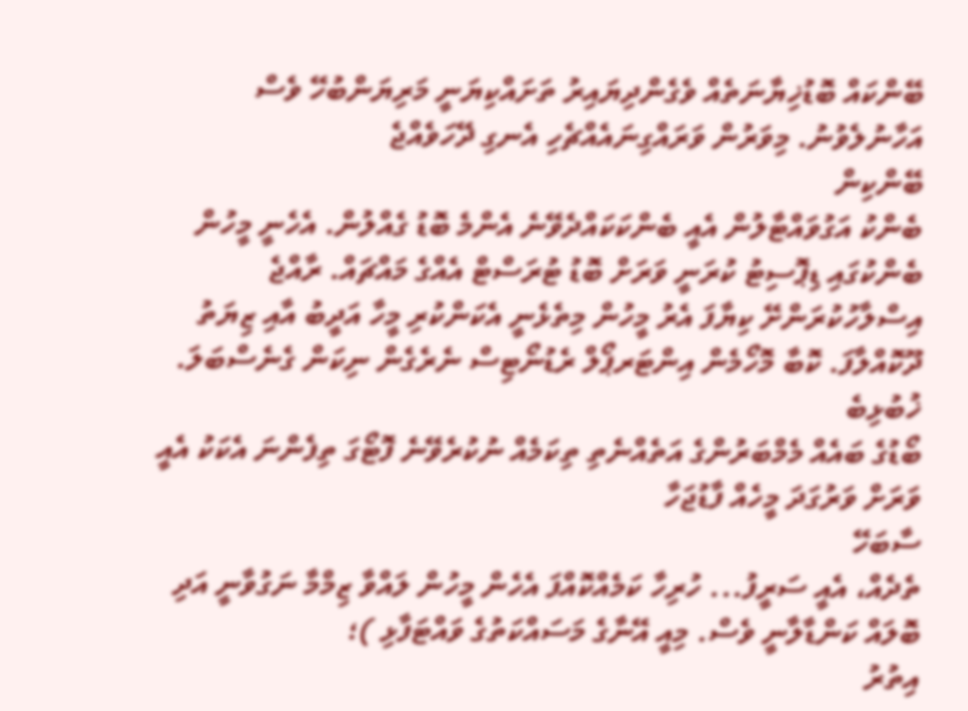ބޭންކައް ބޮޑުޚިޔާނަތެއް ވެގެންދިޔައިރު ތަށައްކިޔަނީ މަރިޔަންބުހޭ ވެސް އަހާނުލެވުނު. މިވަރުން ވަރައްގިނައެއްޗެހި އެނގި ދޭހަވެއްޖެ
ބޭންކިން
ބެންކު އަގުވައްޓާލުން އެއީ ބެންކަކައްދެވޭނެ އެންމެ ބޮޑު ގެއްލުން. އެހެނީ މީހުން ބެންކުގައި ޑިޕޮސިޓު ކުރަނީ ވަރަށް ބޮޑު ޓުރަސްޓް އެއްގެ މައްޗައް. ރާއްޖެ އިސްލާހުކުރަންށޭ ކިޔާފަ އެރު މީހުން މިތެޅެނީ އެކަންކުރި މީހާ އަދީބު އާއި ޒިޔަތު ދޫކޮއްލާފަ. ކޮބާ މޮހޯމެން އިންޓަރޕޯލް ރެޑުނޯޓިސް ނެރެގެން ނިކަން ގެނެސްބަލަ.
ޚުބުޅިބެ
ބޯޑުގެ ބައެއް މެމްބަރުންގެ އަތެއްނެތި ތިކަމެއް ނުކުރެވޭނެ ފޮޓޯގަ ތިފެންނަ އެކަކު އެއީ ވަރަށް ވަރުގަދަ މީހެއް ފާޑުޖަހާ
ސާބަހޭ
ތެދެއް، އެއީ ސަރީފު... ހުރިހާ ކަމެއްކޮއްފަ އެހެން މީހުން ލައްވާ ޒިމްމާ ނަގުވާނީ އަދި ބޮލައް ކަންޑާލާނީ ވެސް. މިއީ އޭނާގެ މަސައްކަތުގެ ވައްޓަފާޅި )؛
އިތުރު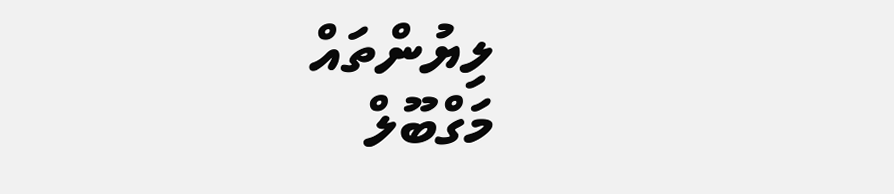ލިޔުންތައް
މަގްބޫލް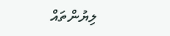ލިޔުންތައް